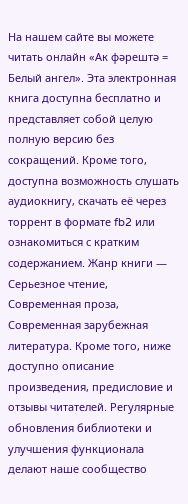На нашем сайте вы можете читать онлайн «Ак фәрештә = Белый ангел». Эта электронная книга доступна бесплатно и представляет собой целую полную версию без сокращений. Кроме того, доступна возможность слушать аудиокнигу, скачать её через торрент в формате fb2 или ознакомиться с кратким содержанием. Жанр книги — Серьезное чтение, Современная проза, Современная зарубежная литература. Кроме того, ниже доступно описание произведения, предисловие и отзывы читателей. Регулярные обновления библиотеки и улучшения функционала делают наше сообщество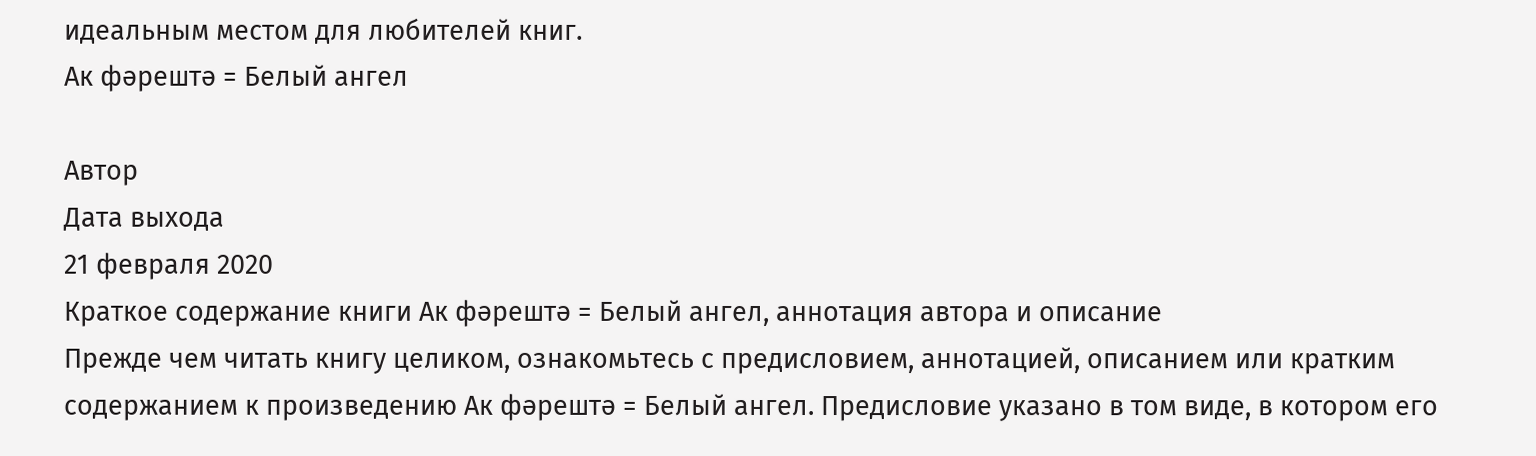идеальным местом для любителей книг.
Ак фәрештә = Белый ангел

Автор
Дата выхода
21 февраля 2020
Краткое содержание книги Ак фәрештә = Белый ангел, аннотация автора и описание
Прежде чем читать книгу целиком, ознакомьтесь с предисловием, аннотацией, описанием или кратким содержанием к произведению Ак фәрештә = Белый ангел. Предисловие указано в том виде, в котором его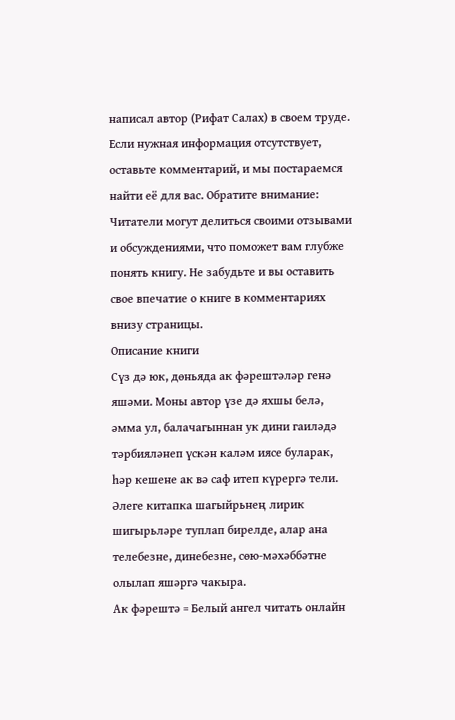написал автор (Рифат Салах) в своем труде. Если нужная информация отсутствует, оставьте комментарий, и мы постараемся найти её для вас. Обратите внимание: Читатели могут делиться своими отзывами и обсуждениями, что поможет вам глубже понять книгу. Не забудьте и вы оставить свое впечатие о книге в комментариях внизу страницы.
Описание книги
Сүз дә юк, дөньяда ак фәрештәләр генә яшәми. Моны автор үзе дә яхшы белә, әмма ул, балачагыннан ук дини гаиләдә тәрбияләнеп үскән каләм иясе буларак, һәр кешене ак вә саф итеп күрергә тели. Әлеге китапка шагыйрьнең лирик шигырьләре туплап бирелде, алар ана телебезне, динебезне, сөю-мәхәббәтне олылап яшәргә чакыра.
Ак фәрештә = Белый ангел читать онлайн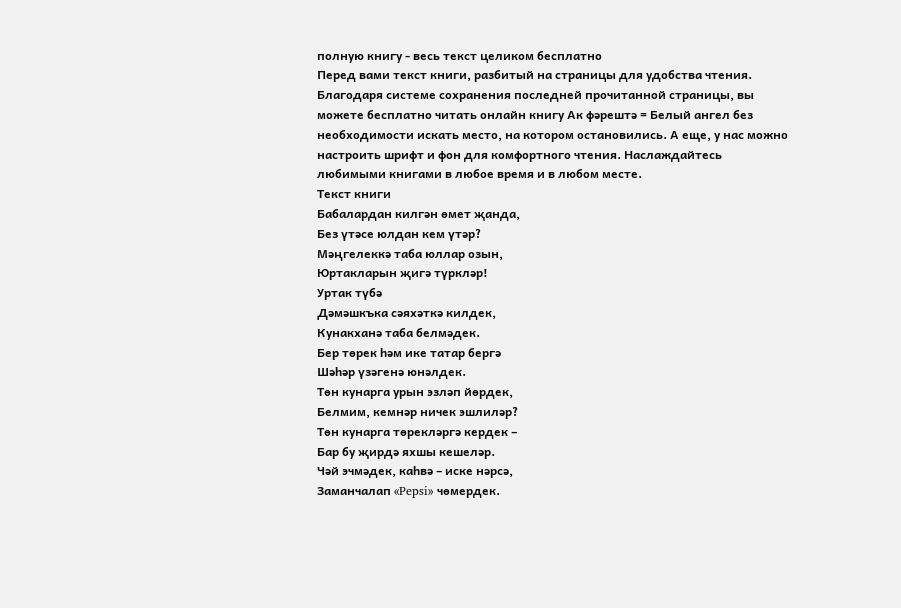полную книгу - весь текст целиком бесплатно
Перед вами текст книги, разбитый на страницы для удобства чтения. Благодаря системе сохранения последней прочитанной страницы, вы можете бесплатно читать онлайн книгу Ак фәрештә = Белый ангел без необходимости искать место, на котором остановились. А еще, у нас можно настроить шрифт и фон для комфортного чтения. Наслаждайтесь любимыми книгами в любое время и в любом месте.
Текст книги
Бабалардан килгән өмет җанда,
Без үтәсе юлдан кем үтәр?
Мәңгелеккә таба юллар озын,
Юртакларын җигә түркләр!
Уртак түбә
Дәмәшкъка сәяхәткә килдек,
Кунакханә таба белмәдек.
Бер төрек hәм ике татар бергә
Шәhәр үзәгенә юнәлдек.
Төн кунарга урын эзләп йөрдек,
Белмим, кемнәр ничек эшлиләр?
Төн кунарга төрекләргә кердек –
Бар бу җирдә яхшы кешеләр.
Чәй эчмәдек, каhвә – иске нәрсә,
Заманчалап «Pepsi» чөмердек.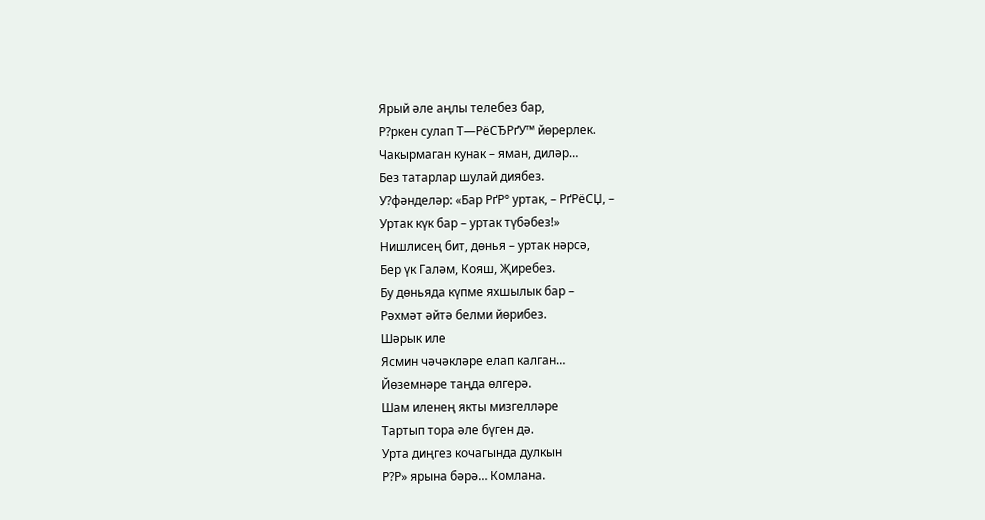Ярый әле аңлы телебез бар,
Р?ркен сулап Т—РёСЂРґУ™ йөрерлек.
Чакырмаган кунак – яман, диләр…
Без татарлар шулай диябез.
У?фәнделәр: «Бар РґР° уртак, – РґРёСЏ, –
Уртак күк бар – уртак түбәбез!»
Нишлисең бит, дөнья – уртак нәрсә,
Бер үк Галәм, Кояш, Җиребез.
Бу дөньяда күпме яхшылык бар –
Рәхмәт әйтә белми йөрибез.
Шәрык иле
Ясмин чәчәкләре елап калган…
Йөземнәре таңда өлгерә.
Шам иленең якты мизгелләре
Тартып тора әле бүген дә.
Урта диңгез кочагында дулкын
Р?Р» ярына бәрә… Комлана.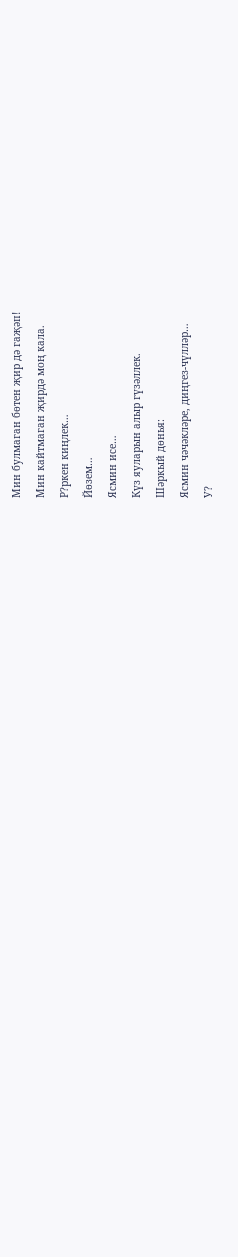Мин булмаган бөтен җир дә гаҗәп!
Мин кайтмаган җирдә моң кала.
Р?ркен киңлек…
Йөзем…
Ясмин исе…
Күз яуларын алыр гүзәллек.
Шәркый дөнья:
Ясмин чәчәкләре, диңгез-чүлләр…
У?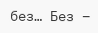без… Без –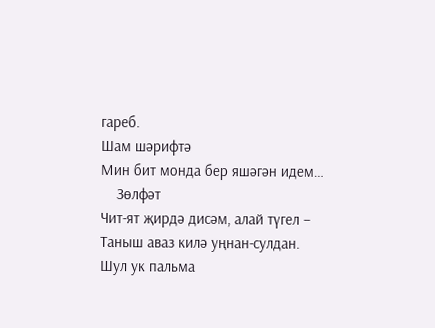гареб.
Шам шәрифтә
Мин бит монда бер яшәгән идем…
    Зөлфәт
Чит-ят җирдә дисәм, алай түгел –
Таныш аваз килә уңнан-сулдан.
Шул ук пальма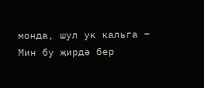монда, шул ук кальга –
Мин бу җирдә бер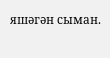яшәгән сыман.